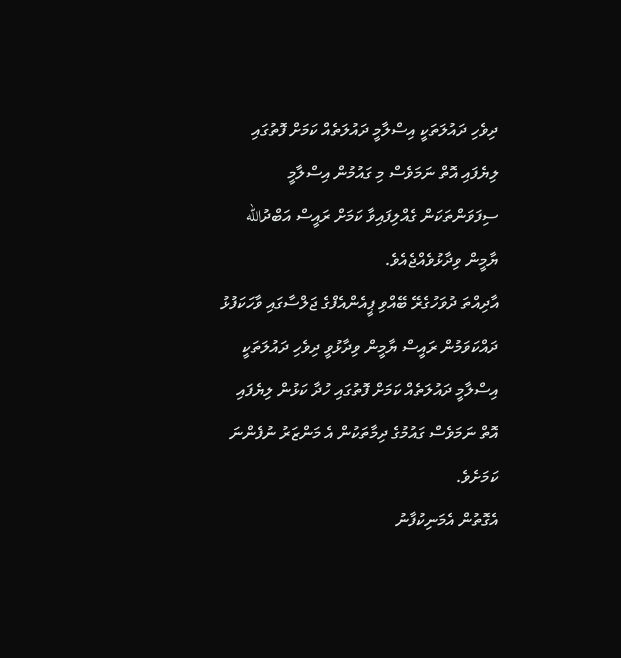ދިވެހި ދައުލަތަކީ އިސްލާމީ ދައުލަތެއް ކަމަށް ފޮތުގައި ލިޔެފައި އޮތް ނަމަވެސް މި ގައުމުން އިސްލާމީ ސިފަވަންތަކަން ގެއްލިފައިވާ ކަމަށް ރައީސް އަބްދުالله ޔާމީން ވިދާޅުވެއްޖެއެވެ.
އާދިއްތަ ދުވަހުގެރޭ ބޭއްވި ޕީއެންއެފްގެ ޖަލްސާގައި ވާހަކަފުޅު ދައްކަވަމުން ރައީސް ޔާމީން ވިދާޅުވީ ދިވެހި ދައުލަތަކީ އިސްލާމީ ދައުލަތެއް ކަމަށް ފޮތުގައި ހުދާ ކަޅުން ލިޔެފައި އޮތް ނަމަވެސް ގައުމުގެ ދިމާތަކުން އެ މަންޒަރު ނުފެންނަ ކަމަށެވެ.
އެގޮތުން އެމަނިކުފާނު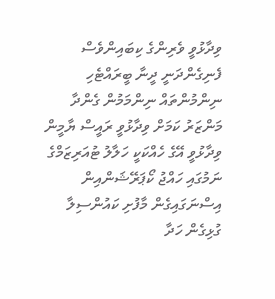ވިދާޅުވީ ވެރިންގެ ކިބައިންވެސް ފެނިގެންދަނީ ދީނާ ބީރައްޓެހި ނިންމުންތައް ނިންމަމުން ގެންދާ މަންޒަރު ކަމަށް ވިދާޅުވީ ރައީސް ޔާމީން ވިދާޅުވީ އޭގެ ހެއްކަކީ ހަލާލު ޓުއަރިޒަމްގެ ނަމުގައި ހައްޖު ކޯޕަރޭޝަންއިން އިސްނަގައިގެން މާފުށި ކައުންސިލާ ގުޅިގެން ހަދާ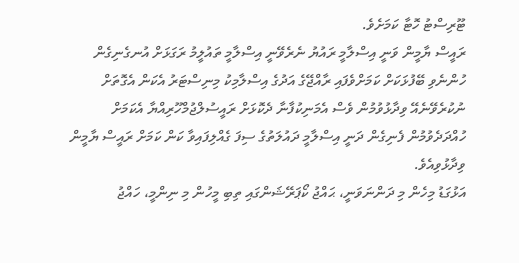ޓޫރިސްޓު ހޮޓާ ކަމަށެވެ.
ރައީސް ޔާމީން ވަނީ އިސްލާމީ ރައުޔު ނެރެވޭނީ އިސްލާމީ ތައުލީމު ރަގަޅަށް އުނގެނިގެން ހުންނެވި ބޭފުޅަކަށް ކަމަށްވެފައި ރާއްޖޭގެ އަދުގެ އިސްލާމިކު މިނިސްޓަރު އެކަން އެގޮތަށް ނުކުރެވޭނެއޭ ވިދާޅުވުމުން ވެސް އެމަނިކުފާނާ ދެކޮޅަށް ރައީސުލްޖުމްހޫރިއްޔާ އެކަމަށް ހުއްދަދެވުމުން ފެނިގެން ދަނީ އިސްލާމީ ދައުލަތުގެ ސިފަ ގެއްލިފައިވާ ކަން ކަމަށް ރައީސް ޔާމީން ވިދާޅުވިއެވެ.
އަޅުގަޑު މިހެން މި ދަންނަވަނީ، ޙައްޖު ކޯޕަރޭޝަންގައި ތިބި މީހުން މި ނިންމީ، ހައްޖު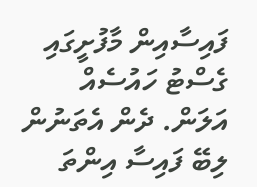ފައިސާއިން މާފުށީގައި ގެސްޓު ހައުސެއް އަލަން. ދެން އެތަނުން ލިބޭ ފައިސާ އިންތަ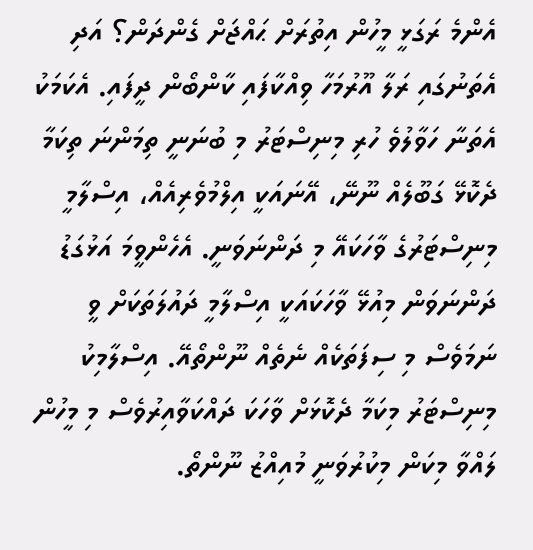އެންމެ ރަގަޅީ މީހުން އިތުރަށް ޙައްޖަށް ގެންދަން؟ އަދި އެތަނުގައި ރަލާ އޫރުމަހާ ވިއްކާފައި ކާންބޯން ދީފައި. އެކަމަކު އެތަނާ ހަވާލުވެ ހުރި މިނިސްޓަރު މި ބުނަނީ ތިމަންނަ ތިކަމާ ދެކޮޅޭ ގަބޫލެއް ނޫނޭ، އޭނައަކީ އިލްމުވެރިއެއް، އިސްލާމީ މިނިސްޓަރުގެ ވާހަކައޭ މި ދަންނަވަނީ. އެހެންވީމަ އަޅުގަޑު ދަންނަވަން މިއުޅޭ ވާހަކައަކީ އިސްލާމީ ދައުލަތަކަށް ވީ ނަމަވެސް މި ސިފަތަކެއް ނެތެއް ނޫންތޯއޭ. އިސްލާމިކު މިނިސްޓަރު މިކަމާ ދެކޮޅަށް ވާހަކަ ދައްކަވާއިރުވެސް މި މީހުން ލައްވާ މިކަން މިކުރުވަނީ މުއިއްޒު ނޫންތޯ.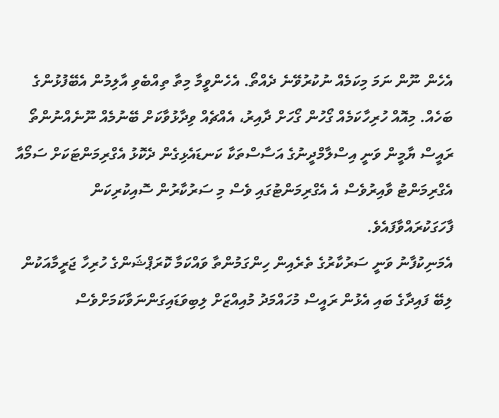އެހެން ނޫން ނަމަ މިކަމެއް ނުކުރުވޭނެ ދެއްތޯ. އެހެންވީމާ މިތާ ތިއްބެވި އާލިމުން އެބޭފުޅުންގެ ބަހެއް. މިއޮއް ހުރިހާކަމެއް ގޯހުން ގޯހަށް ދާއިރު، އެއްޗެއް ވިދާޅުވާކަށް ބޭނުމެއް ނޫނެއްނުންތޯ
ރައީސް ޔާމީން ވަނީ އިސްލާމްދީނުގެ އަސާސްތަކާ ކަނޑައެޅިގެން ދެކޮޅު އެގްރިމަންޓަކަށް ސަމޯއާ އެގްރިމަންޓު ވާއިރުވެސް އެ އެގްރިމަންޓުގައި ވެސް މި ސަރުކާރުން ސޮއިކުރިކަން ފާހަގަކުރައްވާފައެވެ.
އެމަނިކުފާނު ވަނީ ސަރުކާރުގެ ތެރެއިން ހިންގަމުންތާ ވައްކަމާ ކޮރަޕްޝަންގެ ހުރިހާ ޖަރީމާއަކުން ލިބޭ ފައިދާގެ ބައި އެޅުން ރައީސް މުހައްމަދު މުއިއްޒަށް ލިބިވަޑައިގަންނަވާކަމަށްވެސް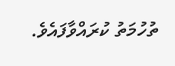ތުހުމަތު ކުރައްވާފައެވެ.